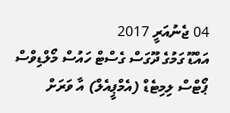04 ޖެނުއަރީ 2017
އައްޑޫ ގަމުގެ ދޫގަސް ގެސްޓް ހައުސް މޯލްޑިވްސް ޕޯޓްސް ލިމިޓެޑް (އެމްޕީއެލް) އާ ވަރަށް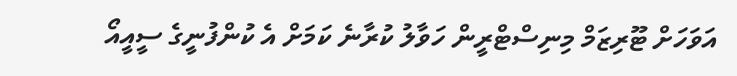އަވަހަށް ޓޫރިޒަމް މިނިސްޓްރީން ހަވާލު ކުރާނެ ކަމަށް އެ ކުންފުނީގެ ސީއީއޯ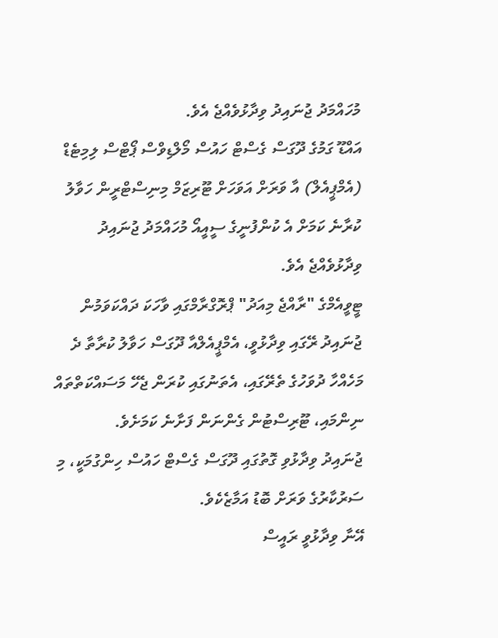މުހައްމަދު ޖުނައިދު ވިދާޅުވެއްޖެ އެވެ.
އައްޑޫ ގަމުގެ ދޫގަސް ގެސްޓް ހައުސް މޯލްޑިވްސް ޕޯޓްސް ލިމިޓެޑް (އެމްޕީއެލް) އާ ވަރަށް އަވަހަށް ޓޫރިޒަމް މިނިސްޓްރީން ހަވާލު ކުރާނެ ކަމަށް އެ ކުންފުނީގެ ސީއީއޯ މުހައްމަދު ޖުނައިދު ވިދާޅުވެއްޖެ އެވެ.
ޓީވީއެމްގެ "ރާއްޖެ މިއަދު" ޕްރޮގްރާމްގައި ވާހަކަ ދައްކަވަމުން ޖުނައިދު ރޭގައި ވިދާޅުވީ، އެމްޕީއެލްއާ ދޫގަސް ހަވާލު ކުރާތާ ދެ މަހެއްހާ ދުވަހުގެ ތެރޭގައި، އެތަނުގައި ކުރަން ޖެހޭ މަސައްކަތްތައް ނިންމައި، ޓޫރިސްޓުން ގެންނަން ފަށާނެ ކަމަށެވެ.
ޖުނައިދު ވިދާޅުވި ގޮތުގައި ދޫގަސް ގެސްޓް ހައުސް ހިންގުމަކީ، މި ސަރުކާރުގެ ވަރަށް ބޮޑު އަމާޒެކެވެ.
އޭނާ ވިދާޅުވީ ރައީސް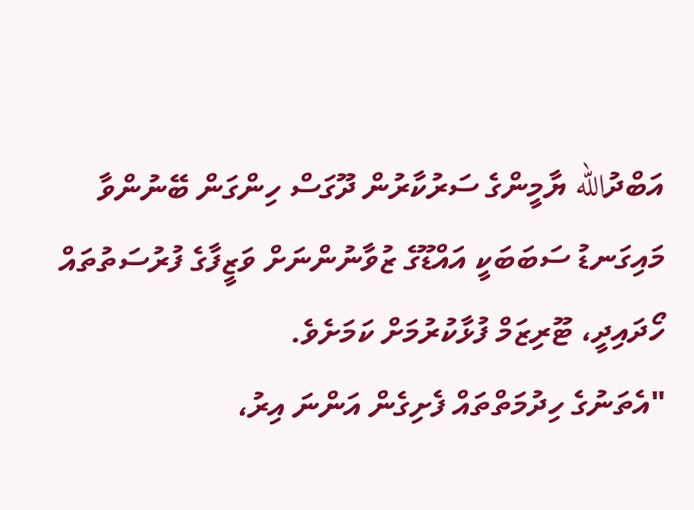އަބްދުالله ޔާމީންގެ ސަރުކާރުން ދޫގަސް ހިންގަން ބޭނުންވާ މައިގަނޑު ސަބަބަކީ އައްޑޫގެ ޒުވާނުންނަށް ވަޒީފާގެ ފުރުސަތުތައް ހޯދައިދީ، ޓޫރިޒަމް ފުޅާކުރުމަށް ކަމަށެވެ.
"އެތަނުގެ ހިދުމަތްތައް ފެށިގެން އަންނަ އިރު،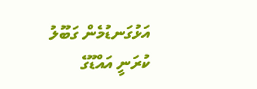އަޅުގަނޑުމެން ގަބޫލު ކުރަނީ އައްޑޫގެ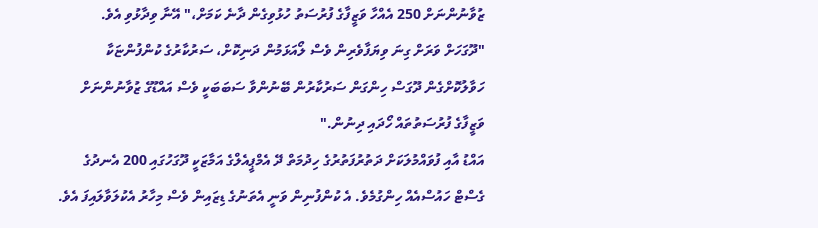ޒުވާނުންނަށް 250 އެއްހާ ވަޒީފާގެ ފުރުސަތު ހުޅުވިގެން ދާނެ ކަމަށް،" އޭނާ ވިދާޅުވި އެވެ.
"ދޫގަހަށް ވަރަށް ގިނަ ވިޔަފާވެރިން ވެސް ލޯއަޅަމުން ދަނިކޮށް، ސަރުކާރުގެ ކުންފުންޏަކާ ހަވާލުކޮށްގެން ދޫގަސް ހިންގަން ސަރުކާރުން ބޭނުންވާ ސަބަބަކީ ވެސް އައްޑޫގެ ޒުވާނުންނަށް ވަޒީފާގެ ފުރުސަތުތައް ހޯދައި ދިނުން."
އައްޑު އާއި ފުވައްމުލަކަށް ދަތުރުފަތުރުގެ ހިދުމަތް ދޭ އެމްޕީއެލްގެ އަމާޒަކީ ދޫގަހުގައި 200 އެނދުގެ ގެސްޓް ހައުސްއެއް ހިންގުމެވެ. އެ ކުންފުނިން ވަނީ އެތަނުގެ ޑިޒައިން ވެސް މިހާރު އެކުލަވާލައިފަ އެވެ.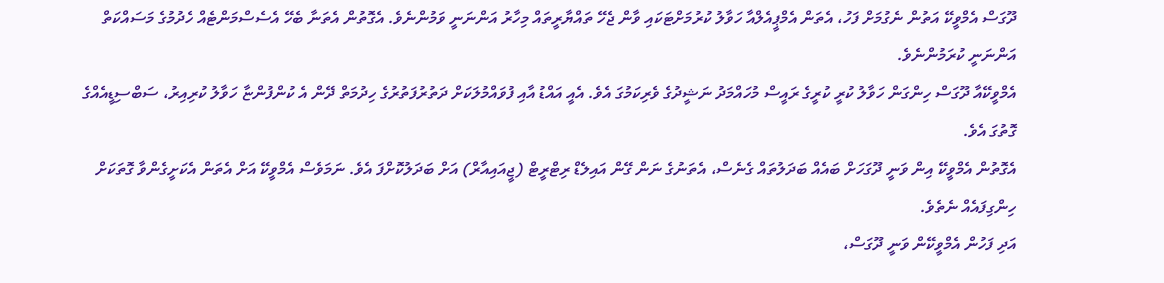ދޫގަސް އެމްވީކޭ އަތުން ނެގުމަށް ފަހު، އެތަން އެމްޕީއެލްއާ ހަވާލު ކުރުމަށްޓަކައި ވާން ޖެހޭ ތައްޔާރީތައް މިހާރު އަންނަނީ ވަމުންނެވެ. އެގޮތުން އެތަނާ ބެހޭ އެސެސްމަންޓެއް ހެދުމުގެ މަސައްކަތް އަންނަނީ ކުރަމުންނެވެ.
އެމްވީކޭއާ ދޫގަސް ހިންގަން ހަވާލު ކުރީ ކުރީގެ ރައީސް މުހައްމަދު ނަޝީދުގެ ވެރިކަމުގަ އެވެ. އެއީ އައްޑު އާއި ފުވައްމުލަކަށް ދަތުރުފަތުރުގެ ހިދުމަތް ދޭން އެ ކުންފުންޏާ ހަވާލު ކުރިއިރު، ސަބްސިޑީއެއްގެ ގޮތުގަ އެވެ.
އެގޮތުން އެމްވީކޭ އިން ވަނީ ދޫގަހަށް ބައެއް ބަދަލުތައް ގެނެސް، އެތަނުގެ ނަން ގޭން އައިލެޑް ރިޓްރީޓް (ޖީއައިއާރް) އަށް ބަދަލުކޮށްފަ އެވެ. ނަމަވެސް އެމްވީކޭ އަށް އެތަން އެކަށީގެންވާ ގޮތަކަށް ހިންގިފައެއް ނެތެވެ.
އަދި ފަހުން އެމްވީކޭން ވަނީ ދޫގަސް،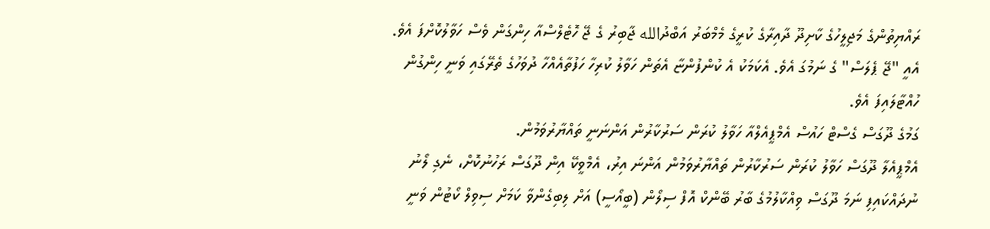ރައްޔިތުންގެ މަޖިލީހުގެ ކާށިދޫ ދާއިރާގެ ކުރީގެ މެމްބަރު އަބްދުالله ޖާބިރު ގެ ޖޭ ހޮޓެލްސްއާ ހިންގަން ވެސް ހަވާލުކޮށްފަ އެވެ. އެއީ "ޖޭ ޕެލަސް" ގެ ނަމުގަ އެވެ. އެކަމަކު އެ ކުންފުންޏާ އެތަން ހަވާލު ކުރިހާ ހަފުތާއެއްހާ ދުވަހުގެ ތެރޭގައި ވަނީ ހިންގުން ހުއްޓާލައިފަ އެވެ.
ގަމުގެ ދޫގަސް ގެސްޓް ހައުސް އެމްޕީއެލްއާ ހަވާލު ކުރަން ސަރުކާރުން އަންނަނީ ތައްޔާރުވަމުން.
އެމްޕީއެލާ ދޫގަސް ހަވާލު ކުރަން ސަރުކާރުން ތައްޔާރުވަމުން އަންނަ އިރު، އެމްވީކޭ އިން ދޫގަސް ރަހުނުކޮށް، ނެގި ލޯނު ނުދައްކައިފި ނަމަ ދޫގަސް ވިއްކާލުމުގެ ބާރު ބޭންކް އޮފް ސިލޯން (ބީއޯސީ) އަށް ލިބިގެންވާ ކަމަށް ސިވިލް ކޯޓުން ވަނީ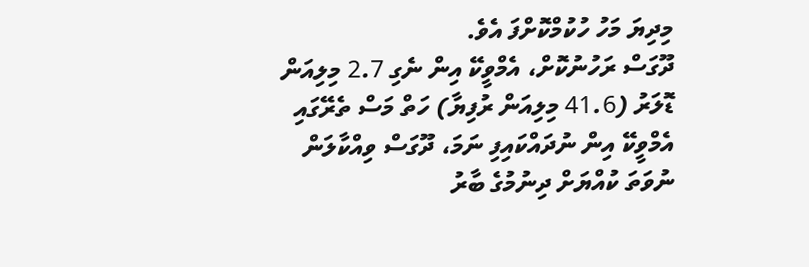މިދިޔަ މަހު ހުކުމްކޮށްފަ އެވެ.
ދޫގަސް ރަހުނުކޮށް، އެމްވީކޭ އިން ނެގި 2.7 މިލިއަން ޑޮލަރު (41.6 މިލިއަން ރުފިޔާ) ހަތް މަސް ތެރޭގައި އެމްވީކޭ އިން ނުދައްކައިފި ނަމަ، ދޫގަސް ވިއްކާލަން ނުވަތަ ކުއްޔަށް ދިނުމުގެ ބާރު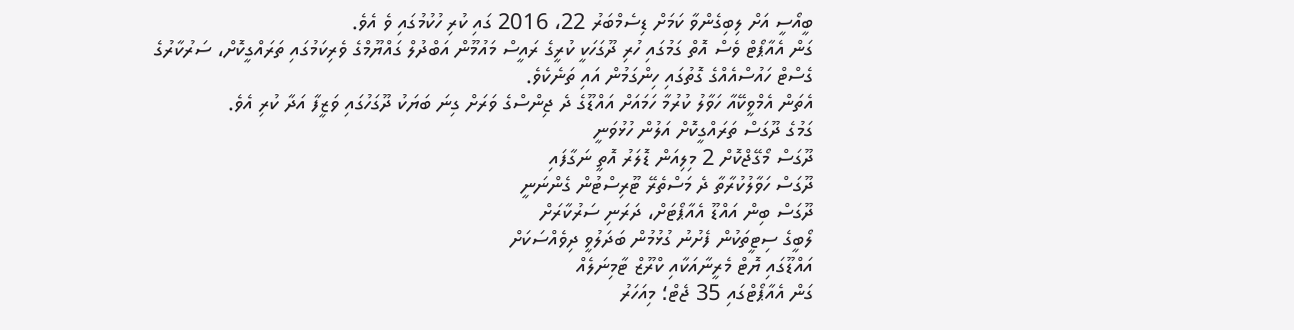ބީއޯސީ އަށް ލިބިގެންވާ ކަމަށް ޑިސެމްބަރު 22، 2016 ގައި ކުރި ހުކުމުގައި ވެ އެވެ.
ގަން އެއާޕޯޓް ވެސް އޮތް ގަމުގައި ހުރި ދޫގަހަކީ ކުރީގެ ރައީސް މައުމޫން އަބްދުލް ގައްޔޫމްގެ ވެރިކަމުގައި ތަރައްގީކޮށް، ސަރުކާރުގެ ގެސްޓް ހައުސްއެއްގެ ގޮތުގައި ހިންގަމުން އައި ތަނެކެވެ.
އެތަން އެމްވީކޭއާ ހަވާލު ކުރުމާ ހަމައަށް އައްޑޫގެ ދެ ޖިންސްގެ ވަރަށް ގިނަ ބަޔަކު ދޫގަހުގައި ވަޒީފާ އަދާ ކުރި އެވެ.
ގަމުގެ ދޫގަސް ތަރައްގީކޮށް އަލުން ހުޅުވަނީ
ދޫގަސް މޯގޭޖްކޮށް 2 މިލިއަން ޑޮލަރު އޮތީ ނަގާފައި
ދޫގަސް ހަވާލުކުރާތާ ދެ މަސްތެރޭ ޓޫރިސްޓުން ގެންނަނީ
ދޫގަސް ބިން އައްޑޫ އެއާޕޯޓަށް، ދަރަނި ސަރުކާރަށް
ލޯބީގެ ސިޓީތަކުން ފެށުނު ގުޅުމުން ބަދަލުވީ ދިވެއްސަކަށް
އައްޑޫގައި ޔޮޓް މެރީނާއަކާއި ކްރޫޒް ޓާމިނަލެއް
ގަން އެއާޕޯޓްގައި 35 ޖެޓް؛ މިއަހަރު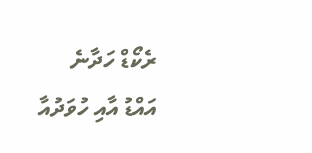ރެކޯޑް ހަދާނެ
އައްޑު އާއި ހުވަދުއާ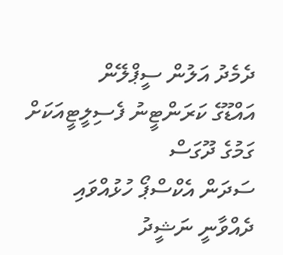ދެމެދު އަލުން ސީޕްލޭން
އައްޑޫގެ ކަރަންޓީނު ފެސިލީޓީއަކަށް ގަމުގެ ދޫގަސް
ސަދަން އެކްސްޕޯ ހުޅުއްވައި ދެއްވާނީ ނަޝީދު